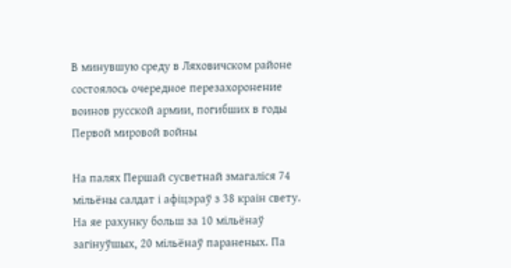В минувшую среду в Ляховичском районе состоялось очередное перезахоронение воинов русской армии, погибших в годы Первой мировой войны

На палях Першай сусветнай змагаліся 74 мільёны салдат і афіцэраў з 38 краін свету. На яе рахунку больш за 10 мільёнаў загінуўшых, 20 мільёнаў параненых. Па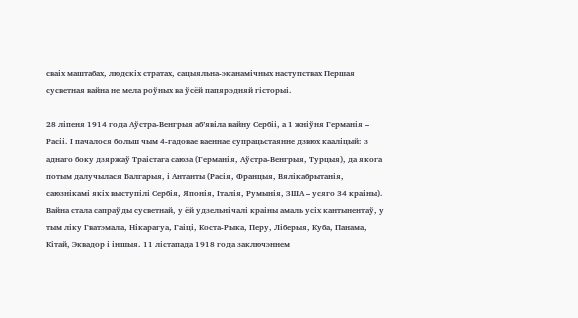сваіх маштабах, людскіх стратах, сацыяльна-эканамічных наступствах Першая сусветная вайна не мела роўных ва ўсёй папярэдняй гісторыі.

28 ліпеня 1914 года Аўстра-Венгрыя аб’явіла вайну Сербіі, а 1 жніўня Германія – Расіі. І пачалося больш чым 4-гадовае ваеннае супрацьстаянне дзвюх кааліцый: з аднаго боку дзяржаў Траістага саюза (Германія, Аўстра-Венгрыя, Турцыя), да якога потым далучылася Балгарыя, і Антанты (Расія, Францыя, Вялікабрытанія, саюзнікамі якіх выступілі Сербія, Японія, Італія, Румынія, ЗША – усяго 34 краіны). Вайна стала сапраўды сусветнай, у ёй удзельнічалі краіны амаль усіх кантынентаў, у тым ліку Гватэмала, Нікарагуа, Гаіці, Коста-Рыка, Перу, Ліберыя, Куба, Панама, Кітай, Эквадор і іншыя. 11 лістапада 1918 года заключэннем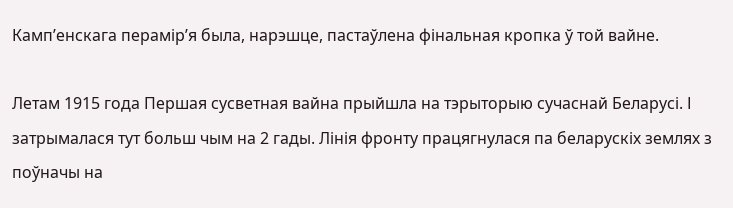Камп’енскага перамір’я была, нарэшце, пастаўлена фінальная кропка ў той вайне.

Летам 1915 года Першая сусветная вайна прыйшла на тэрыторыю сучаснай Беларусі. І затрымалася тут больш чым на 2 гады. Лінія фронту працягнулася па беларускіх землях з поўначы на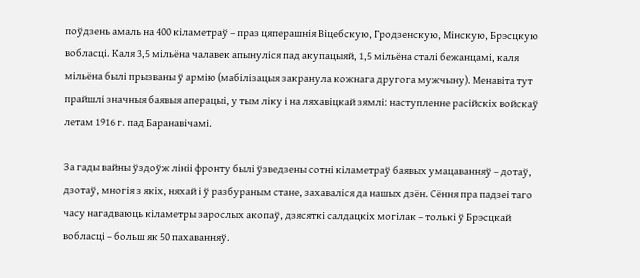поўдзень амаль на 400 кіламетраў – праз цяперашнія Віцебскую, Гродзенскую, Мінскую, Брэсцкую вобласці. Каля 3,5 мільёна чалавек апынуліся пад акупацыяй, 1,5 мільёна сталі бежанцамі, каля мільёна былі прызваны ў армію (мабілізацыя закранула кожнага другога мужчыну). Менавіта тут прайшлі значныя баявыя аперацыі, у тым ліку і на ляхавіцкай зямлі: наступленне расійскіх войскаў летам 1916 г. пад Баранавічамі.

За гады вайны ўздоўж лініі фронту былі ўзведзены сотні кіламетраў баявых умацаванняў – дотаў, дзотаў, многія з якіх, няхай і ў разбураным стане, захаваліся да нашых дзён. Сёння пра падзеі таго часу нагадваюць кіламетры зарослых акопаў, дзясяткі салдацкіх могілак – толькі ў Брэсцкай вобласці – больш як 50 пахаванняў.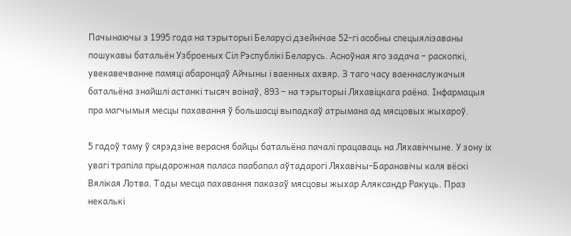Пачынаючы з 1995 года на тэрыторыі Беларусі дзейнічае 52-гі асобны спецыялізаваны пошукавы батальён Узброеных Сіл Рэспублікі Беларусь. Асноўная яго задача – раскопкі, увекавечванне памяці абаронцаў Айчыны і ваенных ахвяр. З таго часу ваеннаслужачыя батальёна знайшлі астанкі тысяч воінаў, 893 – на тэрыторыі Ляхавіцкага раёна. Інфармацыя пра магчымыя месцы пахавання ў большасці выпадкаў атрымана ад мясцовых жыхароў.

5 гадоў таму ў сярэдзіне верасня байцы батальёна пачалі працаваць на Ляхавіччыне. У зону іх увагі трапіла прыдарожная паласа паабапал аўтадарогі Ляхавічы-Баранавічы каля вёскі Вялікая Лотва. Тады месца пахавання паказаў мясцовы жыхар Аляксандр Ракуць. Праз некалькі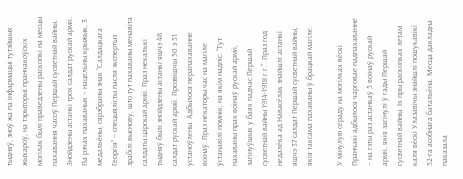тыдняў, зноў жа па інфармацыі тутэйшых жыхароў, на тэрыторыі пранчакоўскіх могілак былі праведзены раскопкі на месцы пахавання часоў Першай сусветнай вайны. Знойдзены астанкі трох салдат рускай арміі. Па рэчах пахаваных – нацельны крыжык, 3 медальёны, сярэбраны знак “Салдацкага Георгія” – спецыялісты пасля экспертыз зрабілі выснову, што тут пахаваны менавіта салдаты царскай арміі. Праз некалькі тыдняў былі знойдзены астанкі яшчэ 48 салдат рускай арміі. Прозвішчы 50 з 51 устаноўлены. Адбылося перапахаванне воінаў. Праз некаторы час на магіле ўстанавілі помнік, на якім надпіс: “Тут пахаваны прах воінаў рускай арміі, загінуўшых у баях падчас Першай сусветнай вайны 1914-1918 г.г.”. Праз год недалёка ад Навасёлак знайшлі астанкі яшчэ 37 салдат Першай сусветнай вайны, якія таксама пахаваны ў брацкай магіле.

У мінулую сераду на могілках вёскі Пранчакі адбылося чарговае падпахаванне – на гэты раз астанкаў 5 воінаў рускай арміі, якія загінулі ў гады Першай сусветнай вайны. Іх пры раскопках летам каля вёскі Улазавічы знайшлі пошукавікі 52-га асобнага батальёна. Месца дакладна паказала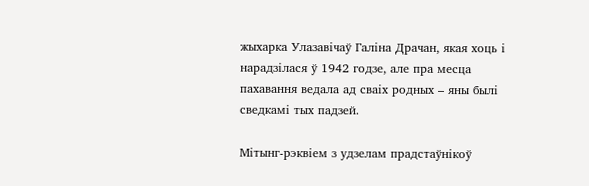жыхарка Улазавічаў Галіна Драчан, якая хоць і нарадзілася ў 1942 годзе, але пра месца пахавання ведала ад сваіх родных – яны былі сведкамі тых падзей.

Мітынг-рэквіем з удзелам прадстаўнікоў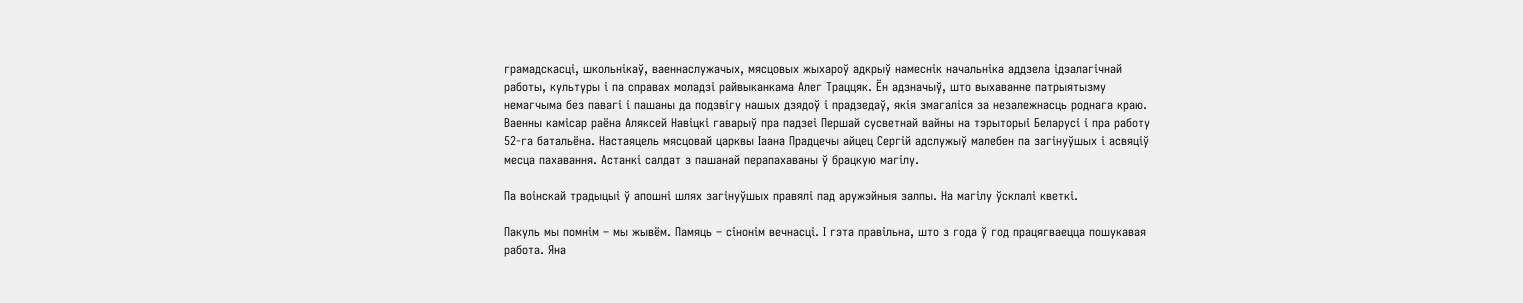грамадскасці, школьнікаў, ваеннаслужачых, мясцовых жыхароў адкрыў намеснік начальніка аддзела ідэалагічнай работы, культуры і па справах моладзі райвыканкама Алег Траццяк. Ён адзначыў, што выхаванне патрыятызму немагчыма без павагі і пашаны да подзвігу нашых дзядоў і прадзедаў, якія змагаліся за незалежнасць роднага краю. Ваенны камісар раёна Аляксей Навіцкі гаварыў пра падзеі Першай сусветнай вайны на тэрыторыі Беларусі і пра работу 52-га батальёна. Настаяцель мясцовай царквы Іаана Прадцечы айцец Сергій адслужыў малебен па загінуўшых і асвяціў месца пахавання. Астанкі салдат з пашанай перапахаваны ў брацкую магілу.

Па воінскай традыцыі ў апошні шлях загінуўшых правялі пад аружэйныя залпы. На магілу ўсклалі кветкі.

Пакуль мы помнім – мы жывём. Памяць – сінонім вечнасці. І гэта правільна, што з года ў год працягваецца пошукавая работа. Яна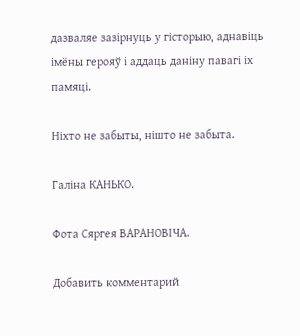дазваляе зазірнуць у гісторыю, аднавіць імёны герояў і аддаць даніну павагі іх памяці.

Ніхто не забыты, нішто не забыта.

Галіна КАНЬКО.

Фота Сяргея ВАРАНОВІЧА.

Добавить комментарий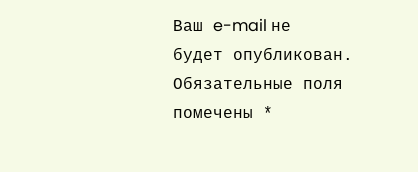Ваш e-mail не будет опубликован. Обязательные поля помечены *